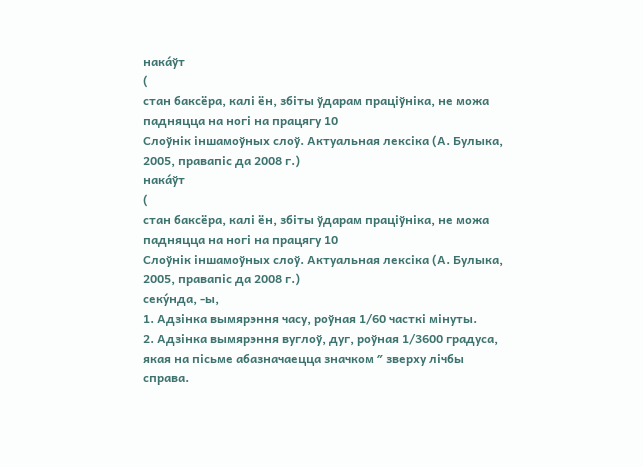нака́ўт
(
стан баксёра, калі ён, збіты ўдарам праціўніка, не можа падняцца на ногі на працягу 10
Слоўнік іншамоўных слоў. Актуальная лексіка (А. Булыка, 2005, правапіс да 2008 г.)
нака́ўт
(
стан баксёра, калі ён, збіты ўдарам праціўніка, не можа падняцца на ногі на працягу 10
Слоўнік іншамоўных слоў. Актуальная лексіка (А. Булыка, 2005, правапіс да 2008 г.)
секу́нда, ‑ы,
1. Адзінка вымярэння часу, роўная 1/60 часткі мінуты.
2. Адзінка вымярэння вуглоў, дуг, роўная 1/3600 градуса, якая на пісьме абазначаецца значком ″ зверху лічбы справа.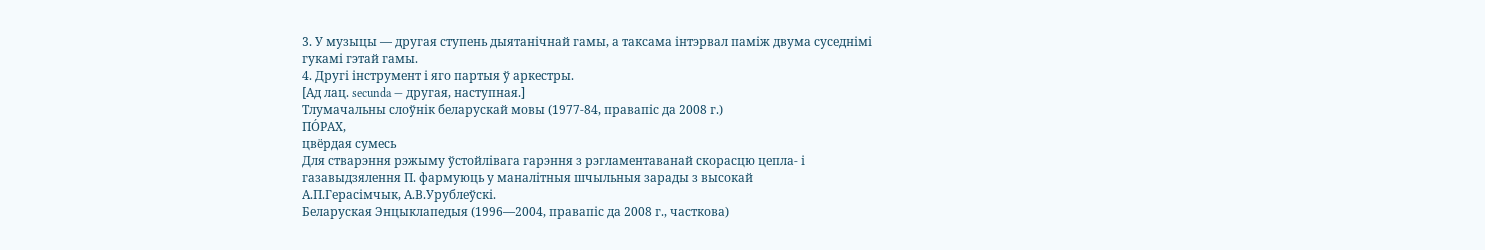3. У музыцы — другая ступень дыятанічнай гамы, а таксама інтэрвал паміж двума суседнімі гукамі гэтай гамы.
4. Другі інструмент і яго партыя ў аркестры.
[Ад лац. secunda — другая, наступная.]
Тлумачальны слоўнік беларускай мовы (1977-84, правапіс да 2008 г.)
ПО́РАХ,
цвёрдая сумесь
Для стварэння рэжыму ўстойлівага гарэння з рэгламентаванай скорасцю цепла- і газавыдзялення П. фармуюць у маналітныя шчыльныя зарады з высокай
А.П.Герасімчык, А.В.Урублеўскі.
Беларуская Энцыклапедыя (1996—2004, правапіс да 2008 г., часткова)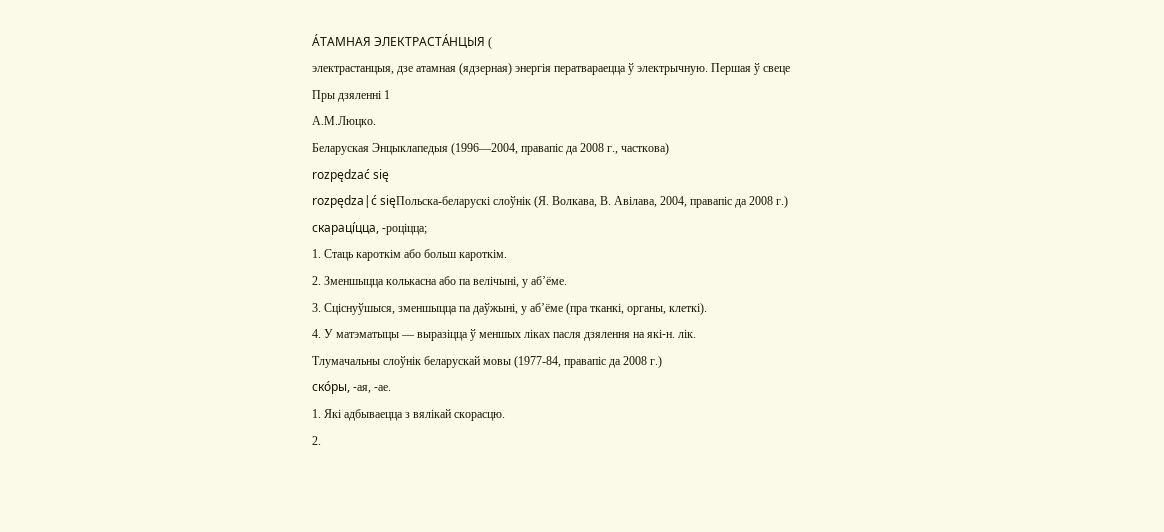А́ТАМНАЯ ЭЛЕКТРАСТА́НЦЫЯ (
электрастанцыя, дзе атамная (ядзерная) энергія ператвараецца ў электрычную. Першая ў свеце
Пры дзяленні 1
А.М.Люцко.
Беларуская Энцыклапедыя (1996—2004, правапіс да 2008 г., часткова)
rozpędzać się
rozpędza|ć sięПольска-беларускі слоўнік (Я. Волкава, В. Авілава, 2004, правапіс да 2008 г.)
скараці́цца, ‑роціцца;
1. Стаць кароткім або больш кароткім.
2. Зменшыцца колькасна або па велічыні, у аб’ёме.
3. Сціснуўшыся, зменшыцца па даўжыні, у аб’ёме (пра тканкі, органы, клеткі).
4. У матэматыцы — выразіцца ў меншых ліках пасля дзялення на які‑н. лік.
Тлумачальны слоўнік беларускай мовы (1977-84, правапіс да 2008 г.)
ско́ры, ‑ая, ‑ае.
1. Які адбываецца з вялікай скорасцю.
2.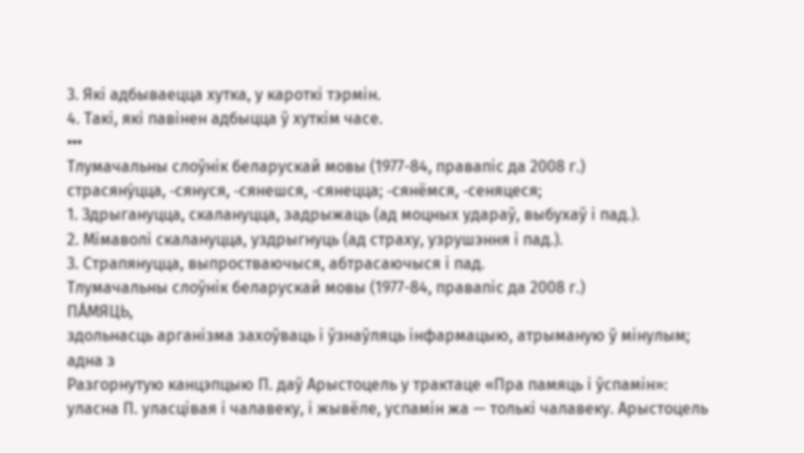3. Які адбываецца хутка, у кароткі тэрмін.
4. Такі, які павінен адбыцца ў хуткім часе.
•••
Тлумачальны слоўнік беларускай мовы (1977-84, правапіс да 2008 г.)
страсяну́цца, ‑сянуся, ‑сянешся, ‑сянецца; ‑сянёмся, ‑сеняцеся;
1. Здрыгануцца, скалануцца, задрыжаць (ад моцных удараў, выбухаў і пад.).
2. Мімаволі скалануцца, уздрыгнуць (ад страху, узрушэння і пад.).
3. Страпянуцца, выпростваючыся, абтрасаючыся і пад.
Тлумачальны слоўнік беларускай мовы (1977-84, правапіс да 2008 г.)
ПА́МЯЦЬ,
здольнасць арганізма захоўваць і ўзнаўляць інфармацыю, атрыманую ў мінулым; адна з
Разгорнутую канцэпцыю П. даў Арыстоцель у трактаце «Пра памяць і ўспамін»: уласна П. уласцівая і чалавеку, і жывёле, успамін жа — толькі чалавеку. Арыстоцель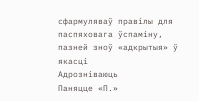сфармуляваў правілы для паспяховага ўспаміну, пазней зноў «адкрытыя» ў якасці
Адрозніваюць
Паняцце «П.»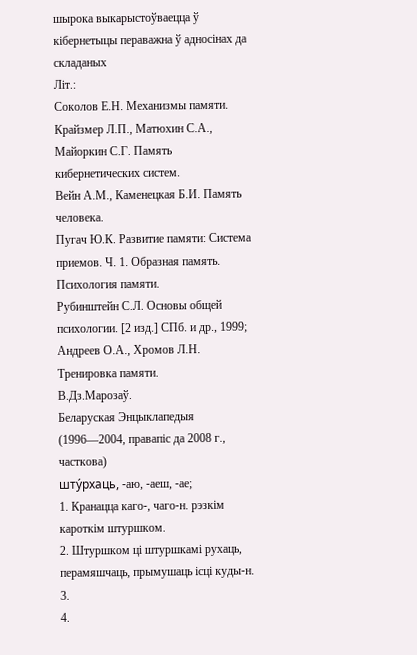шырока выкарыстоўваецца ў кібернетыцы пераважна ў адносінах да складаных
Літ.:
Соколов Е.Н. Механизмы памяти.
Крайзмер Л.П., Матюхин С.А., Майоркин С.Г. Память кибернетических систем.
Вейн А.М., Каменецкая Б.И. Память человека.
Пугач Ю.К. Развитие памяти: Система приемов. Ч. 1. Образная память.
Психология памяти.
Рубинштейн С.Л. Основы общей психологии. [2 изд.] СПб. и др., 1999;
Андреев О.А., Хромов Л.Н. Тренировка памяти.
В.Дз.Марозаў.
Беларуская Энцыклапедыя (1996—2004, правапіс да 2008 г., часткова)
шту́рхаць, ‑аю, ‑аеш, ‑ае;
1. Кранацца каго‑, чаго‑н. рэзкім кароткім штуршком.
2. Штуршком ці штуршкамі рухаць, перамяшчаць, прымушаць ісці куды‑н.
3.
4.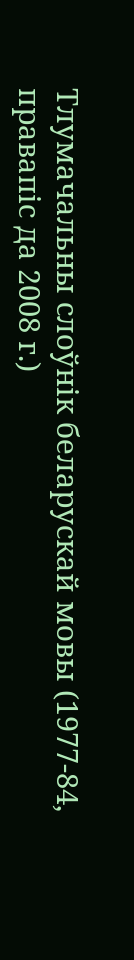Тлумачальны слоўнік беларускай мовы (1977-84, правапіс да 2008 г.)